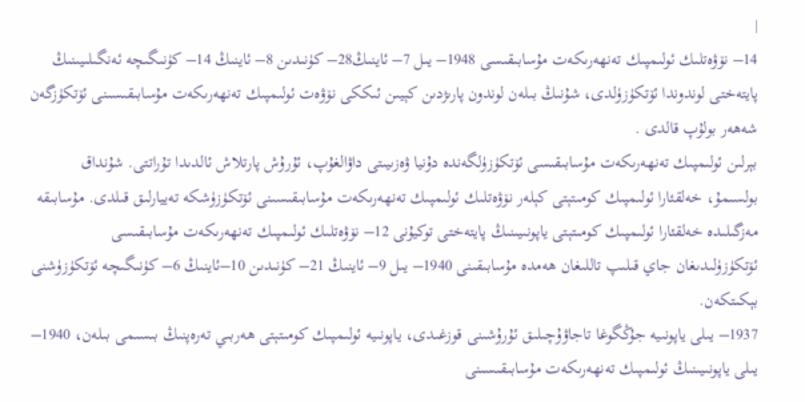|
14– نۆۋەتلىك ئولىمپىك تەنھەرىكەت مۇسابىقىسى 1948– يىل 7– ئاينىڭ28– كۈنىدىن 8– ئاينىڭ 14– كۈنىگىچە ئەنگىلىيىنىڭ پايتەختى لوندوندا ئۆتكۈزۈلدى، شۇنىڭ بىلەن لوندون پارىژدىن كېيىن ئىككى نۆۋەت ئولىمپىك تەنھەرىكەت مۇسابىقىسىنى ئۆتكۈزگەن شەھەر بولۇپ قالدى .
بېرلىن ئولىمپىك تەنھەرىكەت مۇسابىقىسى ئۆتكۈزۈلگەندە دۇنيا ۋەزىيىتى داۋالغۇپ، ئۇرۇش پارتلاش ئالدىدا تۇراتتى. شۇنداق بولسىمۇ، خەلقئارا ئولىمپىك كومىتېتى كېلەر نۆۋەتلىك ئولىمپىك تەنھەرىكەت مۇسابىقىسىنى ئۆتكۈزۈشكە تەييارلىق قىلدى. مۇسابىقە مەزگىلىدە خەلقئارا ئولىمپىك كومىتېتى ياپونىيىنىڭ پايتەختى توكيۇنى 12– نۆۋەتلىك ئولىمپىك تەنھەرىكەت مۇسابىقىسى ئۆتكۈزۈلىدىغان جاي قىلىپ تاللىغان ھەمدە مۇسابىقىنى 1940– يىل 9– ئاينىڭ 21– كۈنىدىن 10–ئاينىڭ 6– كۈنىگىچە ئۆتكۈزۈشنى بېكىتكەن.
1937– يىلى ياپونىيە جۇڭگوغا تاجاۋۇچىلىق ئۇرۇشىنى قوزغىدى، ياپونىيە ئولىمپىك كومىتېتى ھەربىي تەرەپنىڭ بىسىمى بىلەن، 1940– يىلى ياپونىيىنىڭ ئولىمپىك تەنھەرىكەت مۇسابىقىسىنى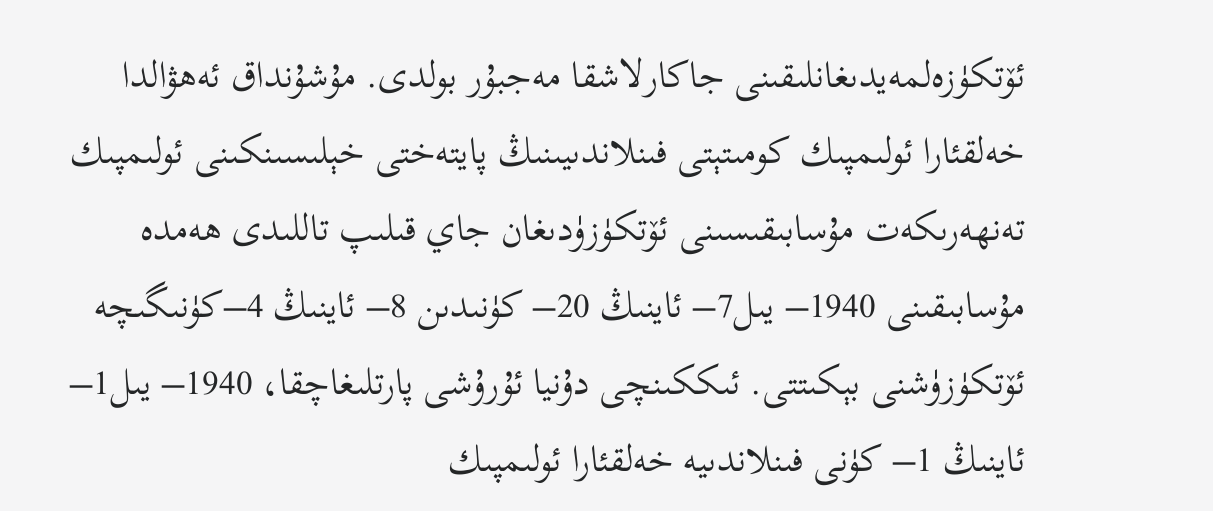ئۆتكۈزەلمەيدىغانلىقىنى جاكارلاشقا مەجبۇر بولدى. مۇشۇنداق ئەھۋالدا خەلقئارا ئولىمپىك كومىتېتى فىنلاندىيىنىڭ پايتەختى خېلىسىنكىنى ئولىمپىك تەنھەرىكەت مۇسابىقىسىنى ئۆتكۈزۈدىغان جاي قىلىپ تاللىدى ھەمدە مۇسابىقىنى 1940– يىل7– ئاينىڭ 20– كۈنىدىن 8– ئاينىڭ 4–كۈنىگىچە ئۆتكۈزۈشنى بېكىتتى. ئىككىنچى دۇنيا ئۇرۇشى پارتلىغاچقا، 1940– يىل1– ئاينىڭ 1– كۈنى فىنلاندىيە خەلقئارا ئولىمپىك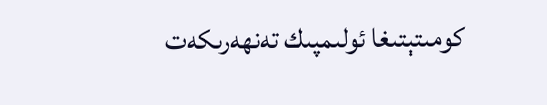كومىتېتىغا ئولىمپىك تەنھەرىكەت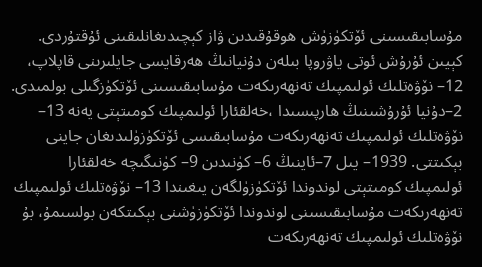مۇسابىقىسىنى ئۆتكۈزۈش ھوقۇقىدىن ۋاز كېچىدىغانلىقىنى ئۇقتۇردى. كېيىن ئۇرۇش ئوتى ياۋروپا بىلەن دۇنيانىڭ ھەرقايسى جايلىرىنى قاپلاپ، 12– نۆۋەتلىك ئولىمپىك تەنھەرىكەت مۇسابىقىسىنى ئۆتكۈزگىلى بولمىدى.
2–دۇنيا ئۇرۇشىنىڭ ھارپىسىدا ،خەلقئارا ئولىمپىك كومىتېتى يەنە 13– نۆۋەتلىك ئولىمپىك تەنھەرىكەت مۇسابىقىسى ئۆتكۈزۈلىدىغان جاينى بېكىتتى. 1939– يىل 7–ئاينىڭ 6– كۈنىدىن 9– كۈنىگىچە خەلقئارا ئولىمپىك كومىتېتى لوندوندا ئۆتكۈزۈلگەن يىغىندا 13– نۆۋەتلىك ئولىمپىك تەنھەرىكەت مۇسابىقىسىنى لوندوندا ئۆتكۈزۈشنى بېكىتكەن بولسىمۇ، بۇ نۆۋەتلىك ئولىمپىك تەنھەرىكەت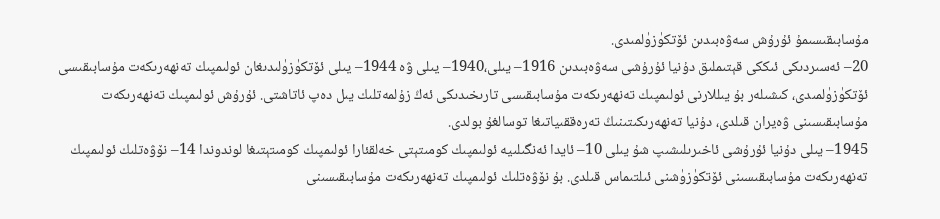مۇسابىقىسىمۇ ئۇرۇش سەۋەبىدىن ئۆتكۈزۈلمىدى.
20– ئەسىردىكى ئىككى قېتىملىق دۇنيا ئۇرۇشى سەۋەبىدىن 1916– يىلى،1940– يىلى ۋە 1944– يىلى ئۆتكۈزۈلىدىغان ئولىمپىك تەنھەرىكەت مۇسابىقىسى ئۆتكۈزۈلمىدى، كىشىلەر بۇ يىللارنى ئولىمپىك تەنھەرىكەت مۇسابىقىسى تارىخىدىكى ئەڭ زۇلمەتلىك يىل دەپ ئاتاشتى. ئۇرۇش ئولىمپىك تەنھەرىكەت مۇسابىقىسىنى ۋەيران قىلدى، دۇنيا تەنھەرىكىتىنىڭ تەرەققىياتىغا توسالغۇ بولدى.
1945– يىلى دۇنيا ئۇرۇشى ئاخىرىلىشىپ شۇ يىلى 10– ئايدا ئەنگىلىيە ئولىمپىك كومىتېتى خەلقئارا ئولىمپىك كومىتېتىغا لوندوندا 14– نۆۋەتلىك ئولىمپىك تەنھەرىكەت مۇسابىقىسىنى ئۆتكۈزۈشنى ئىلتىماس قىلدى. بۇ نۆۋەتلىك ئولىمپىك تەنھەرىكەت مۇسابىقىسىنى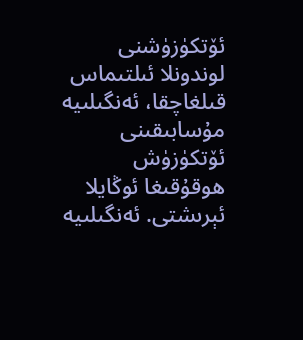ئۆتكۈزۈشنى لوندونلا ئىلتىماس قىلغاچقا، ئەنگىلىيە مۇسابىقىنى ئۆتكۈزۈش ھوقۇقىغا ئوڭايلا ئېرىشتى. ئەنگىلىيە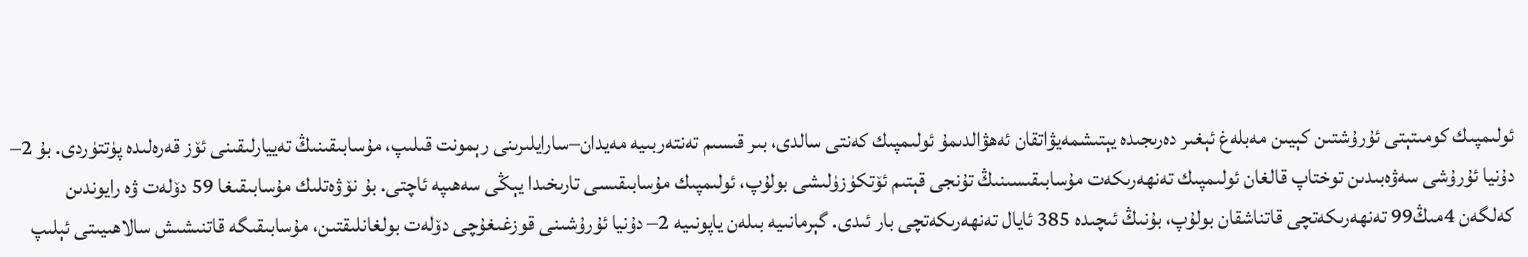ئولىمپىك كومىتېتى ئۇرۇشتىن كېيىن مەبلەغ ئېغىر دەرىجىدە يېتىشمەيۋاتقان ئەھۋالدىمۇ ئولىمپىك كەنتى سالدى، بىر قىسىم تەنتەربىيە مەيدان–سارايلىرىنى رېمونت قىلىپ، مۇسابىقىنىڭ تەييارلىقىنى ئۆز قەرەلىدە پۈتتۈردى. بۇ 2– دۇنيا ئۇرۇشى سەۋەبىدىن توختاپ قالغان ئولىمپىك تەنھەرىكەت مۇسابىقىسىنىڭ تۇنجى قېتىم ئۆتكۈزۈلىشى بولۇپ، ئولىمپىك مۇسابىقىسى تارىخىدا يېڭى سەھىپە ئاچتى. بۇ نۆۋەتلىك مۇسابىقىغا 59 دۆلەت ۋە رايوندىن كەلگەن 4مىڭ99 تەنھەرىكەتچى قاتناشقان بولۇپ، بۇنىڭ ئىچىدە 385 ئايال تەنھەرىكەتچى بار ئىدى. گېرمانىيە بىلەن ياپونىيە 2– دۇنيا ئۇرۇشىنى قوزغىغۇچى دۆلەت بولغانلىقتىن، مۇسابىقىگە قاتنىشىش سالاھىيىتى ئېلىپ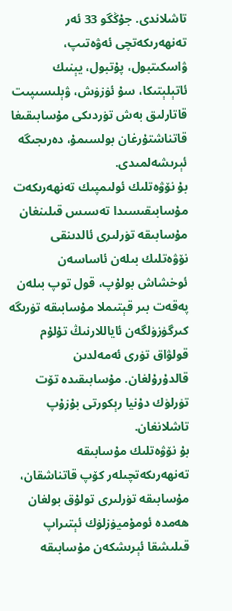تاشلاندى. جۇڭگو 33 ئەر تەنھەرىكەتچى ئەۋەتىپ، ۋاسكىتبول، پۇتبول، يېنىك ئاتېلېتىكا، سۇ ئۈزۈش، ۋېلىسىپىت قاتارلىق بەش تۈردىكى مۇسابىقىغا قاتناشتۇرغان بولسىمۇ، دەرىجىگە ئېرىشەلمىدى.
بۇ نۆۋەتلىك ئولىمپىك تەنھەرىكەت مۇسابىقىسىدا تەسىس قىلىنغان مۇسابىقە تۈرلىرى ئالدىنقى نۆۋەتلىك بىلەن ئاساسەن ئوخشاش بولۇپ، قول توپ بىلەن پەقەت بىر قېتىملا مۇسابىقە تۈرىگە كىرگۈزۈلگەن ئاياللارنىڭ تۇلۇم قولۋاق تۈرى ئەمەلدىن قالدۇرۇلغان. مۇسابىقىدە تۆت تۈرلۈك دۇنيا رېكورتى بۇزۇپ تاشلانغان.
بۇ نۆۋەتلىك مۇسابىقە تەنھەرىكەتچىلەر كۆپ قاتناشقان، مۇسابىقە تۈرلىرى تولۇق بولغان ھەمدە ئومۇميۈزلۈك ئېتىراپ قىلىشقا ئېرىشكەن مۇسابىقە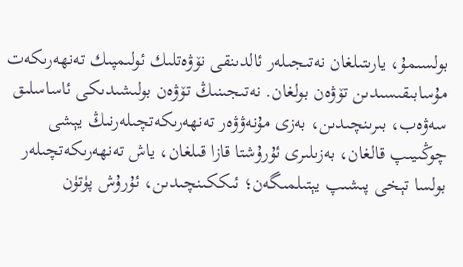بولسىمۇ، يارىتىلغان نەتىجىلەر ئالدىنقى نۆۋەتلىك ئولىمپىك تەنھەرىكەت مۇسابىقىسىدىن تۆۋەن بولغان. نەتىجىنىڭ تۆۋەن بولىشىدىكى ئاساسلىق سەۋەب، بىرىنچىدىن، بەزى مۇنەۋۋەر تەنھەرىكەتچىلەرنىڭ يېشى چوڭىيىپ قالغان، بەزىلىرى ئۇرۇشتا قازا قىلغان، ياش تەنھەرىكەتچىلەر بولسا تېخى پىشىپ يېتىلمىگەن؛ ئىككىنچىدىن، ئۇرۇش پۈتۈن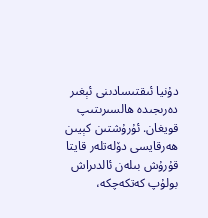دۇنيا ئىقتىسادىنى ئېغىر دەرىجىدە ھالسىرىتىپ قويغان. ئۇرۇشتىن كېيىن ھەرقايسى دۆلەتلەر قايتا قۇرۇش بىلەن ئالدىراش بولۇپ كەتكەچكە،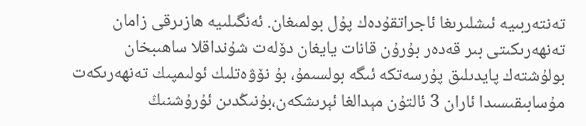تەنتەربىيە ئىشلىرىغا ئاجراتقۇدەك پۇل بولمىغان. ئەنگىلىيە ھازىرقى زامان تەنھەرىكىتى بىر قەدەر بۇرۇن قانات يايغان دۆلەت شۇنداقلا ساھىبخان بولۇشتەك پايدىلىق پۇرسەتكە ئىگە بولسىمۇ، بۇ نۆۋەتلىك ئولىمپىك تەنھەرىكەت مۇسابىقىسىدا ئاران 3 ئالتۇن مېدالغا ئېرىشكەن،بۇنىڭدىن ئۇرۇشنىڭ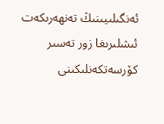ئەنگىلىيىنىڭ تەنھەرىكەت ئىشلىرىغا زور تەسىر كۆرسەتكەنلىكىنى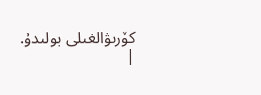كۆرىۋالغىلى بولىدۇ.
|